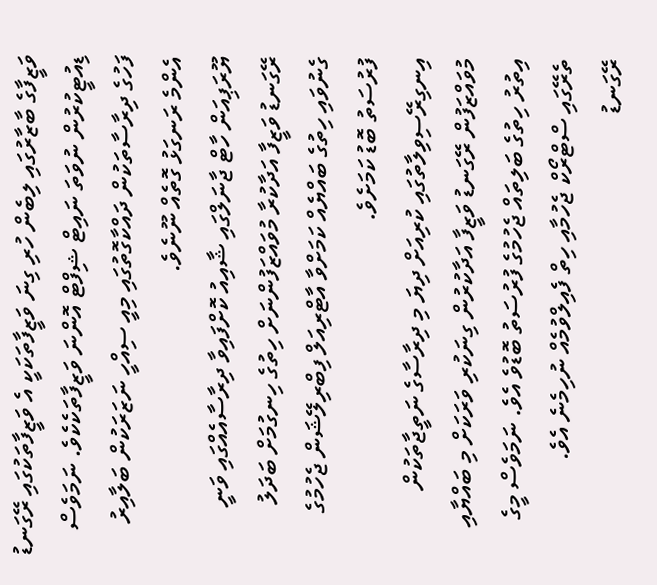ވަޒީފާގެ ބާޒާރުގައި ލިބެން ހުރި ގިނަ ވަޒީފާތަކަކީ އެ ވަޒީފާތަކުގައި ރޭގަނޑު ޑިއުޓީކުރުން ނުވަތަ ނައިޓް ޝިފްޓް އޮންނަ ވަޒީފާތަކެކެވެ. ނަމަވެސް ފަހުގެ ދިރާސާތަކުން ދައްކާގޮތުގައި މިއީ ސިއްހީ ނަޒަރަކުން ބަލާއިރު އެންމެ ރަނގަޅު ގޮތެއް ނޫނެވެ.
ޔޫރަޕިއަން ހާޓް ޖާނަލްގައި ޝާއިއު ކޮށްފައިވާ ދިރާސާއެއްގައި ވަނީ ރޭގަނޑު ވަޒީފާ އަދާކުރާ މުވައްޒަފުންނަށް ހިތުގެ ހިނގުމަށް ބަދަލު ގެނުވައި ހިތުގެ ބައްޔެއް ކަމަށްވާ އާޓްރިއަލް ފިބްރިލޭޝަން ޖެހުމުގެ ފުރުސަތު ބޮޑު ކަމަށެވެ.
އިނގިރޭސިވިލާތުގައި ކުރިއަށް ދިޔަ މި ދިރާސާގެ ނަތީޖާތަކުން މުވައްޒަފުން ރޭގަނޑު ވަޒީފާ އަދާކުރުން ގިނަކުރި ވަރަކަށް މި ބައްޔާއި އިތުރު ހިތުގެ ބަލިތައް ޖެހުމުގެ ފުރުސަތު ބޮޑުވެ އެވެ. ނަމަވެސް މީގެ ތެރޭގައި ސްޓްރޯކް ޖެހުމާއި ހިތް ފެއިލްވުމެއް ނުހިމެނެ އެވެ.
ރޭގަނޑު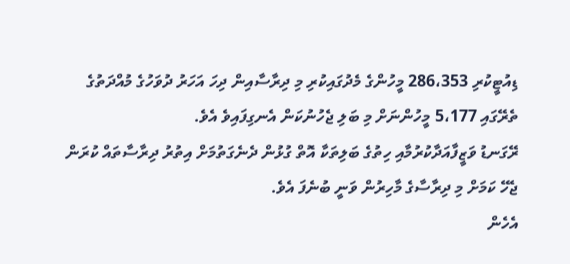ޑިއުޓީކުރި 286،353 މީހުންގެ މެދުގައިކުރި މި ދިރާސާއިން ދިހަ އަހަރު ދުވަހުގެ މުއްދަތުގެ ތެރޭގައި 5،177 މީހުންނަށް މި ބަލި ޖެހުނުކަން އެނގިފައިވެ އެވެ.
ރޭގަނޑު ވަޒީފާއަދާކުރުމާއި ހިތުގެ ބަލިތަކާ އޮތް ގުޅުން ދެނެގަތުމަށް އިތުރު ދިރާސާތައް ކުރަން ޖެހޭ ކަމަށް މި ދިރާސާގެ މާހިރުން ވަނީ ބުނެފަ އެވެ.
އެހެން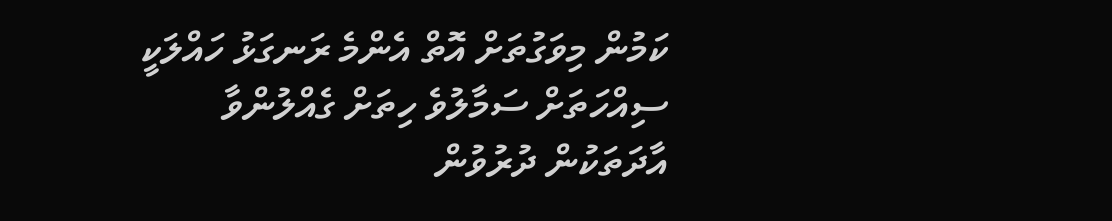ކަމުން މިވަގުތަށް އޮތް އެންމެ ރަނގަޅު ހައްލަކީ ސިއްހަތަށް ސަމާލުވެ ހިތަށް ގެއްލުންވާ އާދަތަކުން ދުރުވުން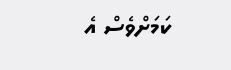ކަމަށްވެސް އެ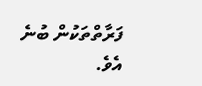ފަރާތްތަކުން ބުނެ އެވެ.